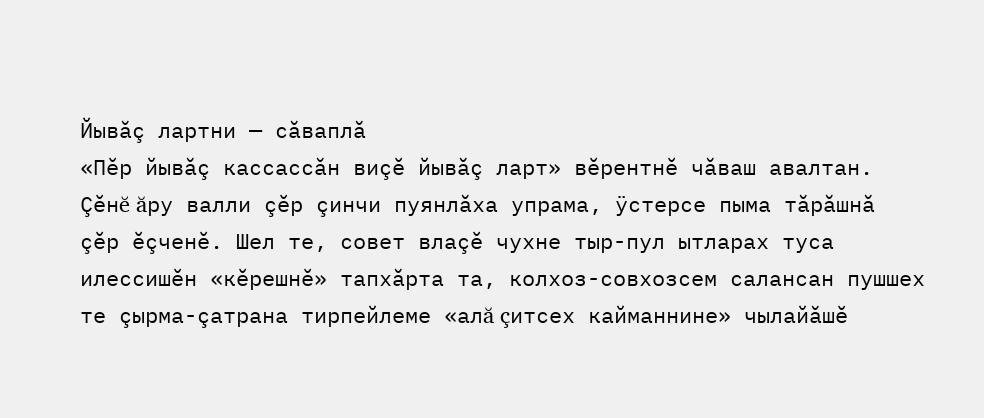Йывăç лартни — сăваплă
«Пĕр йывăç кассассăн виçĕ йывăç ларт» вĕрентнĕ чăваш авалтан. Çĕнĕ ăру валли çĕр çинчи пуянлăха упрама, ÿстерсе пыма тăрăшнă çĕр ĕçченĕ. Шел те, совет влаçĕ чухне тыр-пул ытларах туса илессишĕн «кĕрешнĕ» тапхăрта та, колхоз-совхозсем салансан пушшех те çырма-çатрана тирпейлеме «алă çитсех кайманнине» чылайăшĕ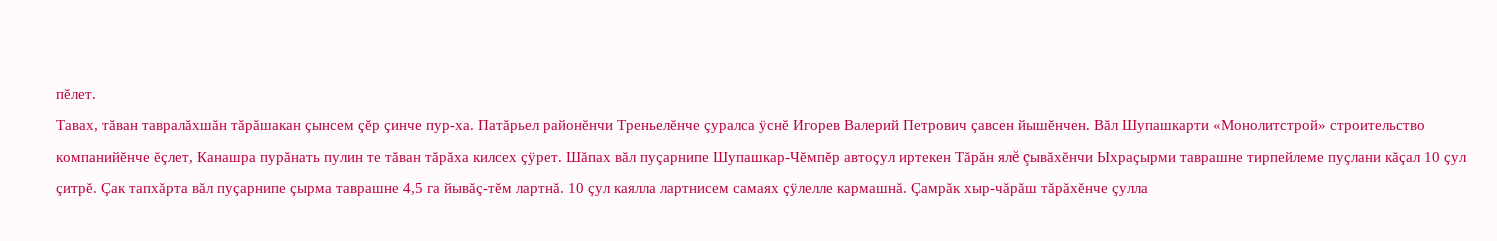пĕлет.
Тавах, тăван тавралăхшăн тăрăшакан çынсем çĕр çинче пур-ха. Патăрьел районĕнчи Треньелĕнче çуралса ÿснĕ Игорев Валерий Петрович çавсен йышĕнчен. Вăл Шупашкарти «Монолитстрой» строительство компанийĕнче ĕçлет, Канашра пурăнать пулин те тăван тăрăха килсех çÿрет. Шăпах вăл пуçарнипе Шупашкар-Чĕмпĕр автоçул иртекен Тăрăн ялĕ çывăхĕнчи Ыхраçырми таврашне тирпейлеме пуçлани кăçал 10 çул çитрĕ. Çак тапхăрта вăл пуçарнипе çырма таврашне 4,5 га йывăç-тĕм лартнă. 10 çул каялла лартнисем самаях çÿлелле кармашнă. Çамрăк хыр-чăрăш тăрăхĕнче çулла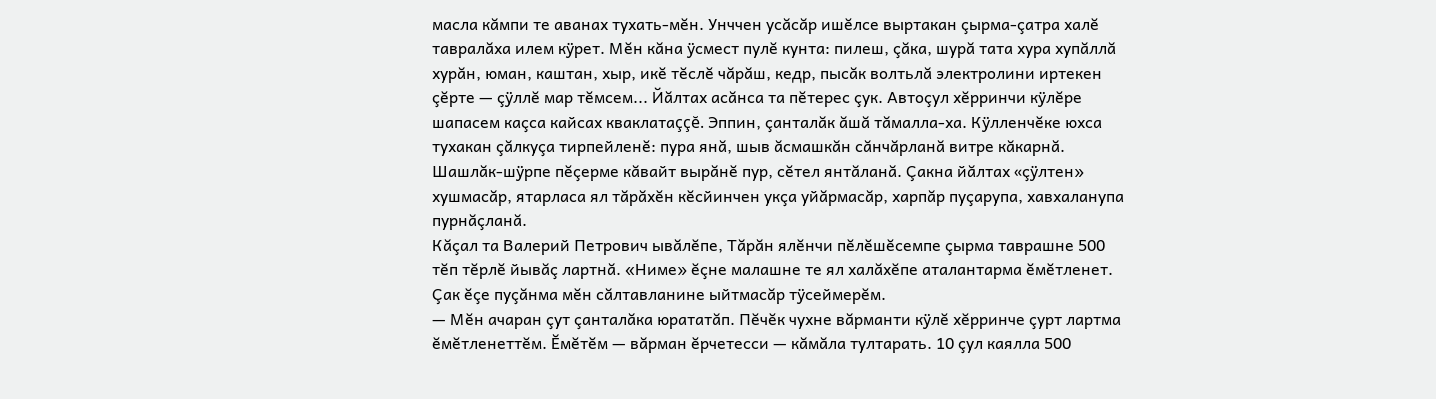масла кăмпи те аванах тухать-мĕн. Унччен усăсăр ишĕлсе выртакан çырма-çатра халĕ тавралăха илем кÿрет. Мĕн кăна ÿсмест пулĕ кунта: пилеш, çăка, шурă тата хура хупăллă хурăн, юман, каштан, хыр, икĕ тĕслĕ чăрăш, кедр, пысăк волтьлă электролини иртекен çĕрте — çÿллĕ мар тĕмсем... Йăлтах асăнса та пĕтерес çук. Автоçул хĕрринчи кÿлĕре шапасем каçса кайсах кваклатаççĕ. Эппин, çанталăк ăшă тăмалла-ха. Кÿлленчĕке юхса тухакан çăлкуçа тирпейленĕ: пура янă, шыв ăсмашкăн сăнчăрланă витре кăкарнă. Шашлăк-шÿрпе пĕçерме кăвайт вырăнĕ пур, сĕтел янтăланă. Çакна йăлтах «çÿлтен» хушмасăр, ятарласа ял тăрăхĕн кĕсйинчен укçа уйăрмасăр, харпăр пуçарупа, хавхаланупа пурнăçланă.
Кăçал та Валерий Петрович ывăлĕпе, Тăрăн ялĕнчи пĕлĕшĕсемпе çырма таврашне 500 тĕп тĕрлĕ йывăç лартнă. «Ниме» ĕçне малашне те ял халăхĕпе аталантарма ĕмĕтленет.
Çак ĕçе пуçăнма мĕн сăлтавланине ыйтмасăр тÿсеймерĕм.
— Мĕн ачаран çут çанталăка юрататăп. Пĕчĕк чухне вăрманти кÿлĕ хĕрринче çурт лартма ĕмĕтленеттĕм. Ĕмĕтĕм — вăрман ĕрчетесси — кăмăла тултарать. 10 çул каялла 500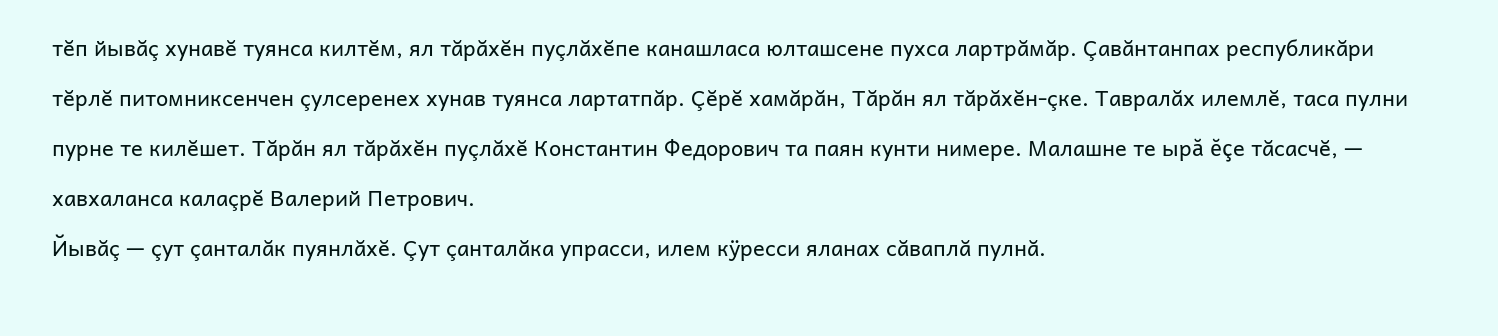тĕп йывăç хунавĕ туянса килтĕм, ял тăрăхĕн пуçлăхĕпе канашласа юлташсене пухса лартрăмăр. Çавăнтанпах республикăри тĕрлĕ питомниксенчен çулсеренех хунав туянса лартатпăр. Çĕрĕ хамăрăн, Тăрăн ял тăрăхĕн-çке. Тавралăх илемлĕ, таса пулни пурне те килĕшет. Тăрăн ял тăрăхĕн пуçлăхĕ Константин Федорович та паян кунти нимере. Малашне те ырă ĕçе тăсасчĕ, — хавхаланса калаçрĕ Валерий Петрович.
Йывăç — çут çанталăк пуянлăхĕ. Çут çанталăка упрасси, илем кÿресси яланах сăваплă пулнă.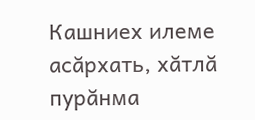Кашниех илеме асăрхать, хăтлă пурăнма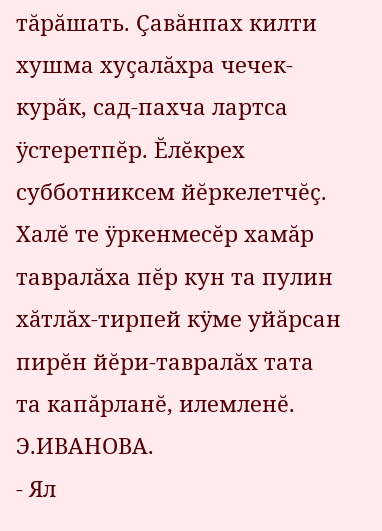тăрăшать. Çавăнпах килти хушма хуçалăхра чечек-курăк, сад-пахча лартса ÿстеретпĕр. Ĕлĕкрех субботниксем йĕркелетчĕç. Халĕ те ÿркенмесĕр хамăр тавралăха пĕр кун та пулин хăтлăх-тирпей кÿме уйăрсан пирĕн йĕри-тавралăх тата та капăрланĕ, илемленĕ.
Э.ИВАНОВА.
- Ял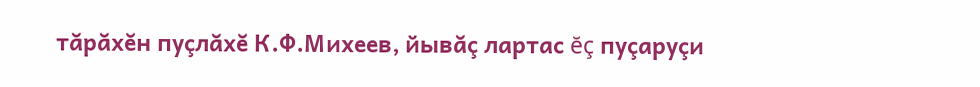тăрăхĕн пуçлăхĕ К.Ф.Михеев, йывăç лартас ĕç пуçаруçи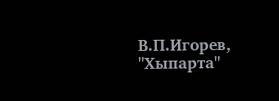В.П.Игорев, "Хыпарта"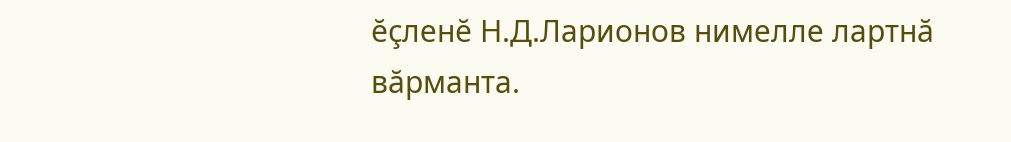ĕçленĕ Н.Д.Ларионов нимелле лартнă вăрманта.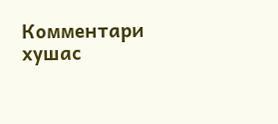Комментари хушас